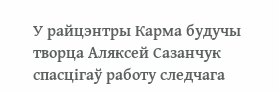У райцэнтры Карма будучы творца Аляксей Сазанчук спасцігаў работу следчага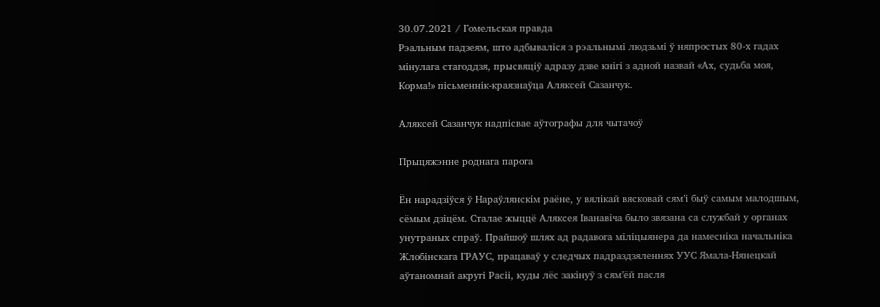30.07.2021 / Гомельская правда
Рэальным падзеям, што адбываліся з рэальнымі людзьмі ў няпростых 80-х гадах мінулага стагоддзя, прысвяціў адразу дзве кнігі з адной назвай «Ах, судьба моя, Корма!» пісьменнік-краязнаўца Аляксей Сазанчук.

Аляксей Сазанчук надпісвае аўтографы для чытачоў

Прыцяжэнне роднага парога

Ён нарадзіўся ў Нараўлянскім раёне, у вялікай вясковай сям’і быў самым малодшым, сёмым дзіцём. Сталае жыццё Аляксея Іванавіча было звязана са службай у органах унутраных спраў. Прайшоў шлях ад радавога міліцыянера да намесніка начальніка Жлобінскага ГРАУС, працаваў у следчых падраздзяленнях УУС Ямала-Нянецкай аўтаномнай акругі Расіі, куды лёс закінуў з сям’ёй пасля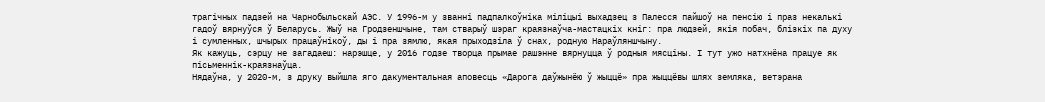трагічных падзей на Чарнобыльскай АЭС. У 1996-м у званні падпалкоўніка міліцыі выхадзец з Палесся пайшоў на пенсію і праз некалькі гадоў вярнуўся ў Беларусь. Жыў на Гродзеншчыне, там стварыў шэраг краязнаўча-мастацкіх кніг: пра людзей, якія побач, блізкіх па духу і сумленных, шчырых працаўнікоў, ды і пра зямлю, якая прыходзіла ў снах, родную Нараўляншчыну.
Як кажуць, сэрцу не загадаеш: нарэшце, у 2016 годзе творца прымае рашэнне вярнуцца ў родныя мясціны. І тут ужо натхнёна працуе як пісьменнік-краязнаўца.
Нядаўна, у 2020-м, з друку выйшла яго дакументальная аповесць «Дарога даўжынёю ў жыццё» пра жыццёвы шлях земляка, ветэрана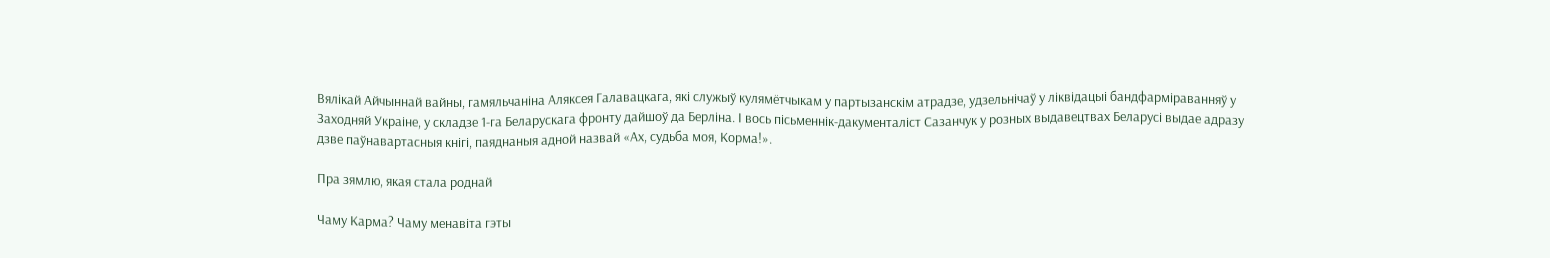Вялікай Айчыннай вайны, гамяльчаніна Аляксея Галавацкага, які служыў кулямётчыкам у партызанскім атрадзе, удзельнічаў у ліквідацыі бандфарміраванняў у Заходняй Украіне, у складзе 1-га Беларускага фронту дайшоў да Берліна. І вось пісьменнік-дакументаліст Сазанчук у розных выдавецтвах Беларусі выдае адразу дзве паўнавартасныя кнігі, паяднаныя адной назвай «Ах, судьба моя, Корма!».

Пра зямлю, якая стала роднай

Чаму Карма? Чаму менавіта гэты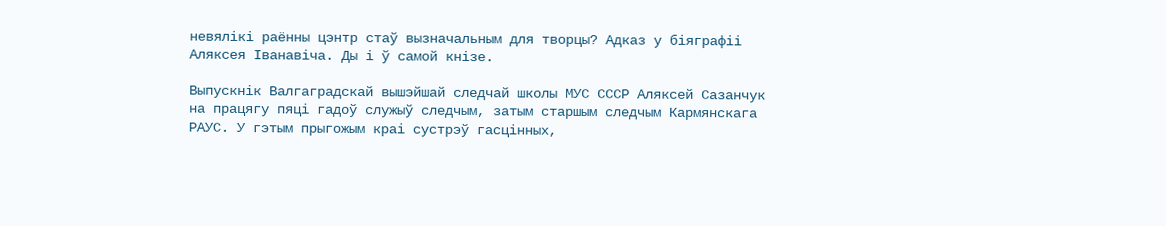невялікі раённы цэнтр стаў вызначальным для творцы? Адказ у біяграфіі Аляксея Іванавіча. Ды і ў самой кнізе.

Выпускнік Валгаградскай вышэйшай следчай школы МУС СССР Аляксей Сазанчук на працягу пяці гадоў служыў следчым, затым старшым следчым Кармянскага РАУС. У гэтым прыгожым краі сустрэў гасцінных,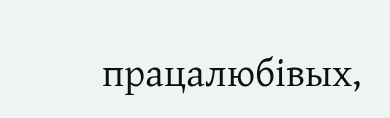працалюбівых,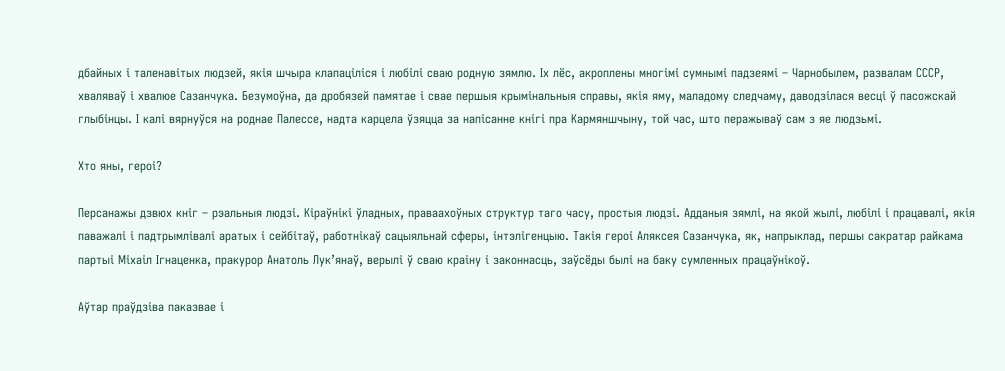дбайных і таленавітых людзей, якія шчыра клапаціліся і любілі сваю родную зямлю. Іх лёс, акроплены многімі сумнымі падзеямі – Чарнобылем, развалам СССР, хваляваў і хвалюе Сазанчука. Безумоўна, да дробязей памятае і свае першыя крымінальныя справы, якія яму, маладому следчаму, даводзілася весці ў пасожскай глыбінцы. І калі вярнуўся на роднае Палессе, надта карцела ўзяцца за напісанне кнігі пра Кармяншчыну, той час, што перажываў сам з яе людзьмі.

Хто яны, героі?

Персанажы дзвюх кніг – рэальныя людзі. Кіраўнікі ўладных, праваахоўных структур таго часу, простыя людзі. Адданыя зямлі, на якой жылі, любілі і працавалі, якія паважалі і падтрымлівалі аратых і сейбітаў, работнікаў сацыяльнай сферы, інтэлігенцыю. Такія героі Аляксея Сазанчука, як, напрыклад, першы сакратар райкама партыі Міхаіл Ігнаценка, пракурор Анатоль Лук’янаў, верылі ў сваю краіну і законнасць, заўсёды былі на баку сумленных працаўнікоў.

Аўтар праўдзіва паказвае і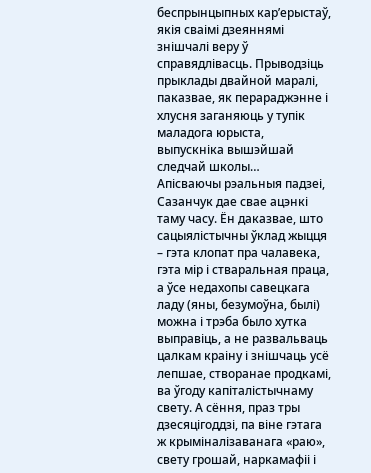беспрынцыпных кар’ерыстаў, якія сваімі дзеяннямі знішчалі веру ў справядлівасць. Прыводзіць прыклады двайной маралі, паказвае, як перараджэнне і хлусня заганяюць у тупік маладога юрыста, выпускніка вышэйшай следчай школы…
Апісваючы рэальныя падзеі, Сазанчук дае свае ацэнкі таму часу. Ён даказвае, што сацыялістычны ўклад жыцця – гэта клопат пра чалавека, гэта мір і стваральная праца, а ўсе недахопы савецкага ладу (яны, безумоўна, былі) можна і трэба было хутка выправіць, а не развальваць цалкам краіну і знішчаць усё лепшае, створанае продкамі, ва ўгоду капіталістычнаму свету. А сёння, праз тры дзесяцігоддзі, па віне гэтага ж крыміналізаванага «раю», свету грошай, наркамафіі і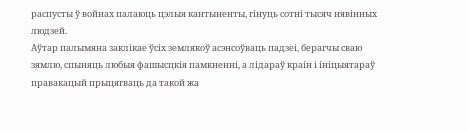распусты ў войнах палаюць цэлыя кантыненты, гінуць сотні тысяч нявінных людзей.
Аўтар палымяна заклікае ўсіх землякоў асэнсоўваць падзеі, берагчы сваю зямлю, спыняць любыя фашысцкія памкненні, а лідараў краін і ініцыятараў правакацый прыцягваць да такой жа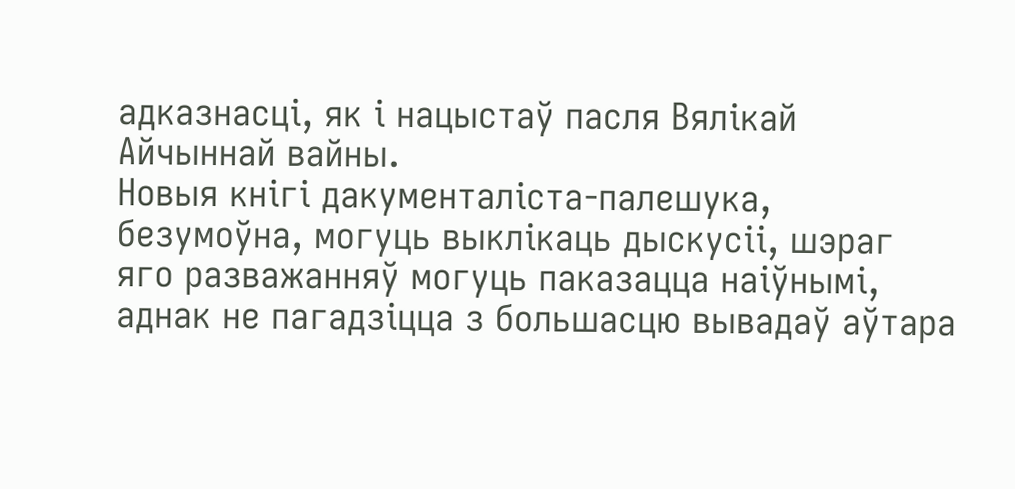адказнасці, як і нацыстаў пасля Вялікай Айчыннай вайны.
Новыя кнігі дакументаліста-палешука, безумоўна, могуць выклікаць дыскусіі, шэраг яго разважанняў могуць паказацца наіўнымі, аднак не пагадзіцца з большасцю вывадаў аўтара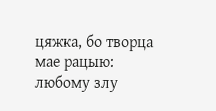цяжка, бо творца мае рацыю: любому злу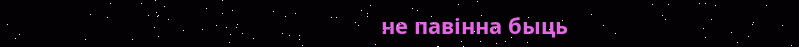не павінна быць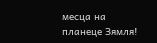месца на планеце Зямля!